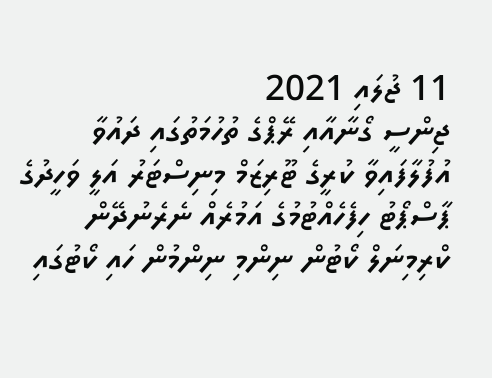11 ޖުލައި 2021
ޖިންސީ ގޯނާއާއި ރޭޕްގެ ތުހުމަތުގައި ދައުވާ އުފުލާފައިވާ ކުރީގެ ޓޫރިޒަމް މިނިސްޓަރު އަލީ ވަހީދުގެ ޕާސްޕޯޓު ހިފެހެއްޓުމުގެ އަމުރެއް ނެރެނުދޭން ކްރިމިނަލް ކޯޓުން ނިންމި ނިންމުން ހައި ކޯޓުގައި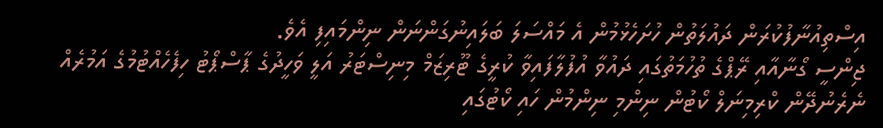އިސްތިއުނާފުކުރަން ދައުލަތުން ހުށަހެޅުމުން އެ މައްސަލަ ބަލައިނުގަންނަން ނިންމައިފި އެވެ.
ޖިންސީ ގޯނާއާއި ރޭޕްގެ ތުހުމަތުގައި ދައުވާ އުފުލާފައިވާ ކުރީގެ ޓޫރިޒަމް މިނިސްޓަރު އަލީ ވަހީދުގެ ޕާސްޕޯޓު ހިފެހެއްޓުމުގެ އަމުރެއް ނެރެނުދޭން ކްރިމިނަލް ކޯޓުން ނިންމި ނިންމުން ހައި ކޯޓުގައި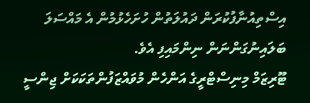އިސްތިއުނާފުކުރަން ދައުލަތުން ހުށަހެޅުމުން އެ މައްސަލަ ބަލައިނުގަންނަން ނިންމައިފި އެވެ.
ޓޫރިޒަމް މިނިސްޓްރީގެ އަންހެން މުވައްޒަފުންތަކަކަށް ޖިންސީ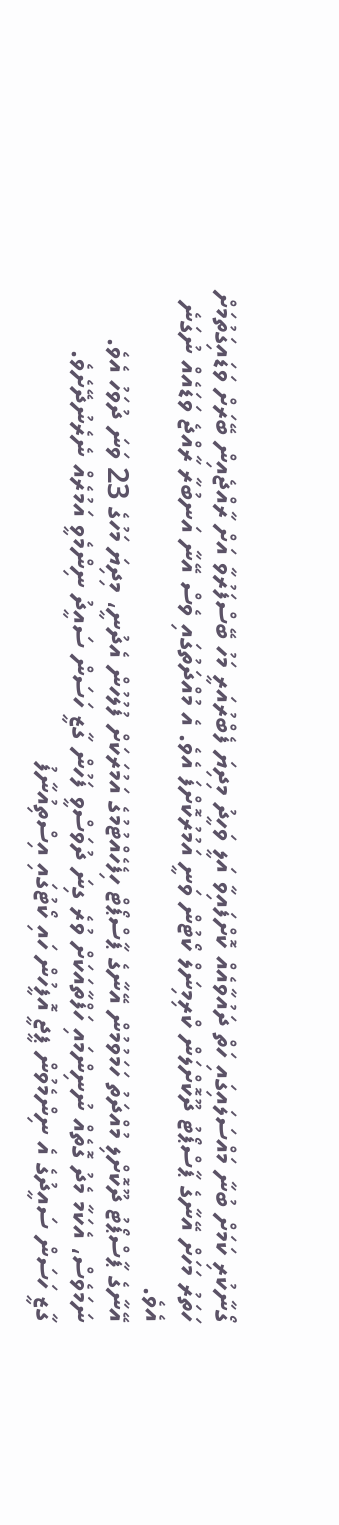ގޯނާކުރި ކަމަށް ބުނާ މައްސަލައިގައި ހަތް ދައުވާއެއް ކޮށްފައިވާ އަލީ ވަހީދު މިދިޔަ ފެބްރުއަރީ މަހު ބޭސްފަރުވާ އަށް ރާއްޖެއިން ބޭރަށް ވަޑައިގަތުމަށް ހަތަރު މަހަށް އޭނާގެ ޕާސްޕޯޓު ދޫކޮށްލަން ކްރިމިނަލް ކޯޓުން ވަނީ އަމުރުކޮށްފަ އެވެ. އެ މުއްދަތުގައި ވެސް އޭނާ އަނބުރާ ރާއްޖެ ވަޑައެއް ނުގަނެ އެވެ.
އޭނާގެ ޕާސްޕޯޓު ދޫކޮށްލި މުއްދަތު ހަމަވުމުން އޭނާގެ ޕާސްޕޯޓް ހިފެހެއްޓުމުގެ އަމުރަކަށް ފުލުހުން އެދުނީ، މިދިޔަ މަހުގެ 23 ވަނަ ދުވަހު އެވެ. ނަމަވެސް، އެކަމާ މެދު ގޮތެއް ނުނިންމައި ހަފްތާއަކަށް ވުރެ ގިނަ ދުވަސްވީ ފަހުން ގާޒީ ހަސަން ސައީދު ނިންމެވީ އަމުރެއް ނެރެނުދޭށެވެ.
ގާޒީ ހަސަން ސައީދުގެ އެ ނިންމެވުން ޕީޖީ އޮފީހުން ހައި ކޯޓުގައި އިސްތިއުނާފު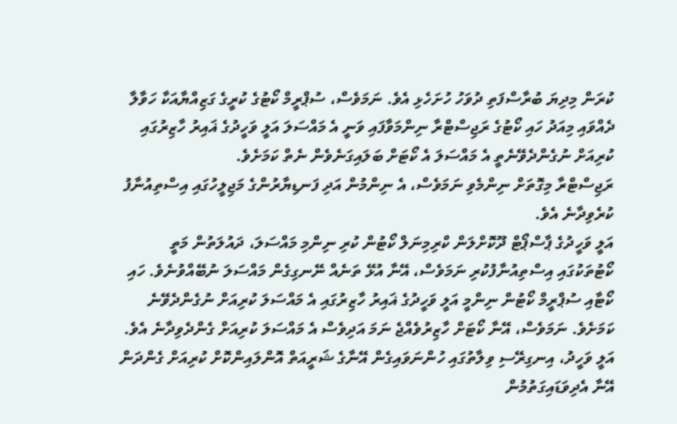ކުރަން މިދިޔަ ބުރާސްފަތި ދުވަހު ހުށަހެޅި އެވެ. ނަމަވެސް، ސުޕްރީމް ކޯޓުގެ ކުރީގެ ގަޒިއްޔާއަކާ ހަވާލާ ދެއްވައި މިއަދު ހައި ކޯޓުގެ ރަޖިސްޓްރާ ނިންމަވާފައި ވަނީ އެ މައްސަލަ އަލީ ވަހީދުގެ ޣައިރު ހާޒިރުގައި ކުރިއަށް ނުގެންދެވޭނެތީ އެ މައްސަލަ އެ ކޯޓަށް ބަލައިގަނެވެން ނެތް ކަމަށެވެ.
ރަޖިސްޓްރާ މިގޮތަށް ނިންމެވި ނަމަވެސް، އެ ނިންމުން އަދި ފަނޑިޔާރުންގެ މަޖިލީހުގައި އިސްތިއުނާފު ކުރެވިދާނެ އެވެ.
އަލީ ވަހީދުގެ ޕާސްޕޯޓް ދޫކޮށްލަން ކްރިމިނަލް ކޯޓުން ކުރި ނިންމި މައްސަލަ، ދައުލަތުން މަތީ ކޯޓުތަކުގައި އިސްތިއުނާފުކުރި ނަމަވެސް، އޭނާ އުޅޭ ތަނެއް ނޭނގިގެން މައްސަލަ ނުބޭއްވުނެވެ. ހައި ކޯޓާއި ސުޕްރީމް ކޯޓުން ނިންމީ އަލީ ވަހީދުގެ ޣައިރު ހާޒިރުގައި އެ މައްސަލަ ކުރިއަށް ނުގެންދެވޭނެ ކަމަށެވެ. ނަމަވެސް، އޭނާ ކޯޓަށް ހާޒިރުވެއްޖެ ނަމަ އަދިވެސް އެ މައްސަލަ ކުރިއަށް ގެންދެވިދާނެ އެވެ.
އަލީ ވަހީދު، އިނގިރޭސި ވިލާތުގައި ހުންނަވައިގެން އޭނާގެ ޝަރީއަތް އޮންލައިންކޮށް ކުރިއަށް ގެންދަން އޭނާ އެދިވަޑައިގަތުމުން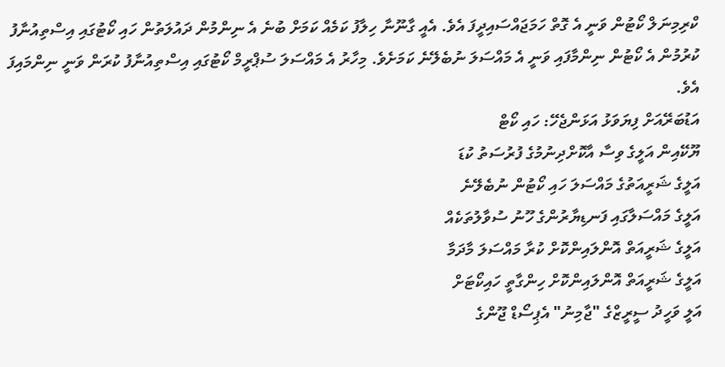ކްރިމިނަލް ކޯޓުން ވަނީ އެ ގޮތް ހަމަޖައްސައިދީފަ އެވެ. އެއީ ގާނޫނާ ހިލާފު ކަމެއް ކަމަށް ބުނެ އެ ނިންމުން ދައުލަތުން ހައި ކޯޓުގައި އިސްތިއުނާފު ކުރުމުން އެ ކޯޓުން ނިންމާފައި ވަނީ އެ މައްސަލަ ނުބެލޭނެ ކަމަށެވެ. މިހާރު އެ މައްސަލަ ސުޕްރީމް ކޯޓުގައި އިސްތިއުނާފު ކުރަން ވަނީ ނިންމައިފަ އެވެ.
އަޑުބަރޭއަށް ފިޔަވަޅު އަޅަންޖެހޭ: ހައި ކޯޓް
ޔޫކޭއިން އަލީގެ ވިސާ އާކޮށްދިނުމުގެ ފުރުސަތު ކުޑަ
އަލީގެ ޝަރީއަތުގެ މައްސަލަ ހައި ކޯޓުން ނުބެލޭނެ
އަލީގެ މައްސަލާގައި ފަނޑިޔާރުންގެ ހޫނު ސުވާލުތަކެއް
އަލީގެ ޝަރީއަތް އޮންލައިންކޮށް ކުރާ މައްސަލަ މާދަމާ
އަލީގެ ޝަރީއަތް އޮންލައިންކޮށް ހިންގާތީ ހައިކޯޓަށް
އަލީ ވަހީދު ސީރީޒްގެ "ޖާމިނު" އެޕިސޯޑް ޖޫންގެ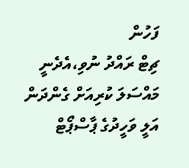ފަހުން
ޗިޓް ރައްދު ނުވި،އެދެނީ މައްސަލަ ކުރިއަށް ގެންދަން
އަލީ ވަހީދުގެ ޕާސްޕޯޓް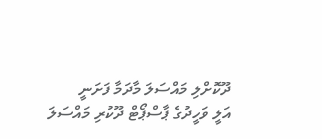ދޫކޮށްލި މައްސަލަ މާދަމާ ފަށަނީ
އަލީ ވަހީދުގެ ޕާސްޕޯޓް ދޫކުރި މައްސަލަ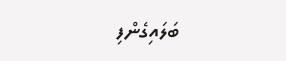ބަލައިގެންފި